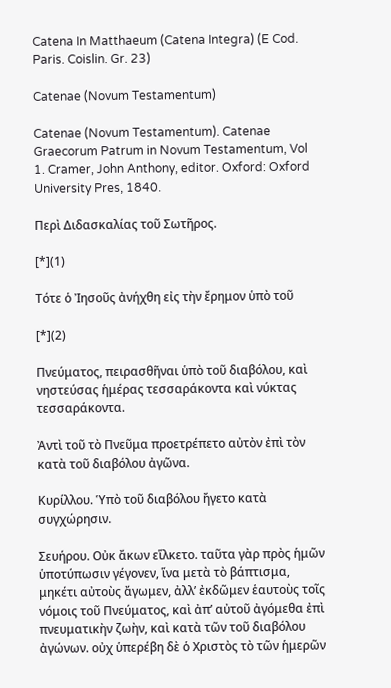Catena In Matthaeum (Catena Integra) (E Cod. Paris. Coislin. Gr. 23)

Catenae (Novum Testamentum)

Catenae (Novum Testamentum). Catenae Graecorum Patrum in Novum Testamentum, Vol 1. Cramer, John Anthony, editor. Oxford: Oxford University Pres, 1840.

Περὶ Διδασκαλίας τοῦ Σωτῆρος.

[*](1)

Τότε ὁ Ἰησοῦς ἀνήχθη εἰς τὴν ἔρημον ὑπὸ τοῦ

[*](2)

Πνεύματος, πειρασθῆναι ὑπὸ τοῦ διαβόλου, καὶ νηστεύσας ἡμέρας τεσσαράκοντα καὶ νύκτας τεσσαράκοντα.

Ἀντὶ τοῦ τὸ Πνεῦμα προετρέπετο αὐτὸν ἐπὶ τὸν κατὰ τοῦ διαβόλου ἀγῶνα.

Κυρίλλου. Ὑπὸ τοῦ διαβόλου ἤγετο κατὰ συγχώρησιν.

Σευήρου. Οὐκ ἄκων εἵλκετο. ταῦτα γὰρ πρὸς ἡμῶν ὑποτύπωσιν γέγονεν, ἵνα μετὰ τὸ βάπτισμα, μηκέτι αὐτοὺς ἄγωμεν, ἀλλ’ ἐκδῶμεν ἑαυτοὺς τοῖς νόμοις τοῦ Πνεύματος, καὶ ἀπ’ αὐτοῦ ἀγόμεθα ἐπὶ πνευματικὴν ζωὴν, καὶ κατὰ τῶν τοῦ διαβόλου ἀγώνων. οὐχ ὑπερέβη δὲ ὁ Χριστὸς τὸ τῶν ἡμερῶν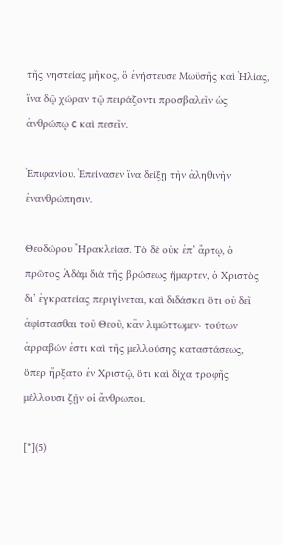τῆς νηστείας μῆκος, ὃ ἐνήστευσε Μωϋσῆς καὶ Ἠλίας, ἵνα δῷ χώραν τῷ πειράζοντι προσβαλεῖν ὡς ἀνθρώπῳ c καὶ πεσεῖν.

Ἐπιφανίου. Ἐπείνασεν ἵνα δείξῃ τὴν ἀληθινὴν ἐνανθρώπησιν.

Θεοδώρου Ἤρακλείασ. Τὸ δὲ οὐκ ἐπ’ ἄρτῳ, ὁ πρῶτος Ἀδὰμ διὰ τῆς βρώσεως ἥμαρτεν, ὁ Χριστὸς δι’ ἐγκρατείας περιγίνεται, καὶ διδάσκει ὅτι οὐ δεῖ ἀφίστασθαι τοῦ Θεοῦ, κἂν λιμώττωμεν· τούτων ἀρραβών ἐστι καὶ τῆς μελλούσης καταστάσεως, ὅπερ ἤρξατο ἐν Χριστῷ, ὅτι καὶ δίχα τροφῆς μέλλουσι ζῇν οἱ ἄνθρωποι.

[*](5)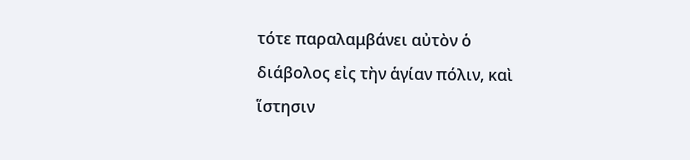τότε παραλαμβάνει αὐτὸν ὁ διάβολος εἰς τὴν ἁγίαν πόλιν, καὶ ἵστησιν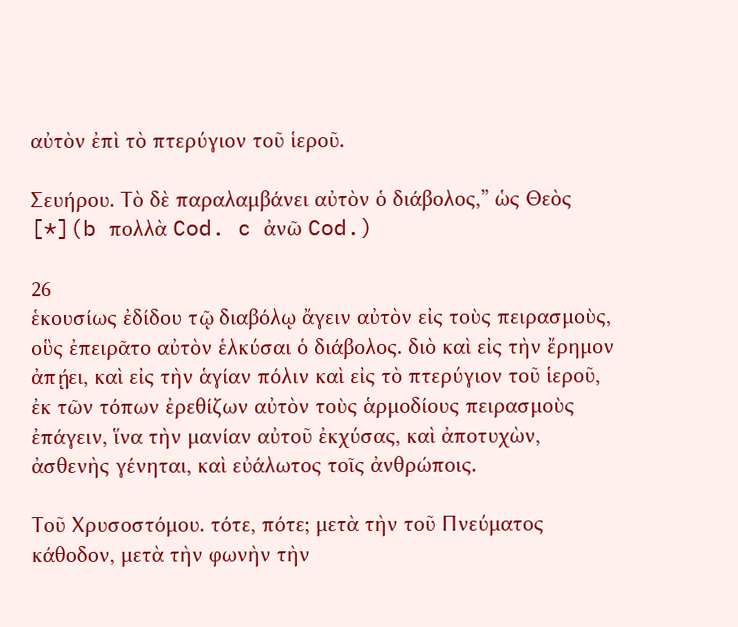αὐτὸν ἐπὶ τὸ πτερύγιον τοῦ ἱεροῦ.

Σευήρου. Τὸ δὲ παραλαμβάνει αὐτὸν ὁ διάβολος,” ὡς Θεὸς [*](b πολλὰ Cod. c ἀνῶ Cod.)

26
ἑκουσίως ἐδίδου τῷ διαβόλῳ ἄγειν αὐτὸν εἰς τοὺς πειρασμοὺς, οὓς ἐπειρᾶτο αὐτὸν ἑλκύσαι ὁ διάβολος. διὸ καὶ εἰς τὴν ἔρημον ἀπῄει, καὶ εἰς τὴν ἁγίαν πόλιν καὶ εἰς τὸ πτερύγιον τοῦ ἱεροῦ, ἐκ τῶν τόπων ἐρεθίζων αὐτὸν τοὺς ἁρμοδίους πειρασμοὺς ἐπάγειν, ἵνα τὴν μανίαν αὐτοῦ ἐκχύσας, καὶ ἀποτυχὼν, ἀσθενὴς γένηται, καὶ εὐάλωτος τοῖς ἀνθρώποις.

Τοῦ Χρυσοστόμου. τότε, πότε; μετὰ τὴν τοῦ Πνεύματος κάθοδον, μετὰ τὴν φωνὴν τὴν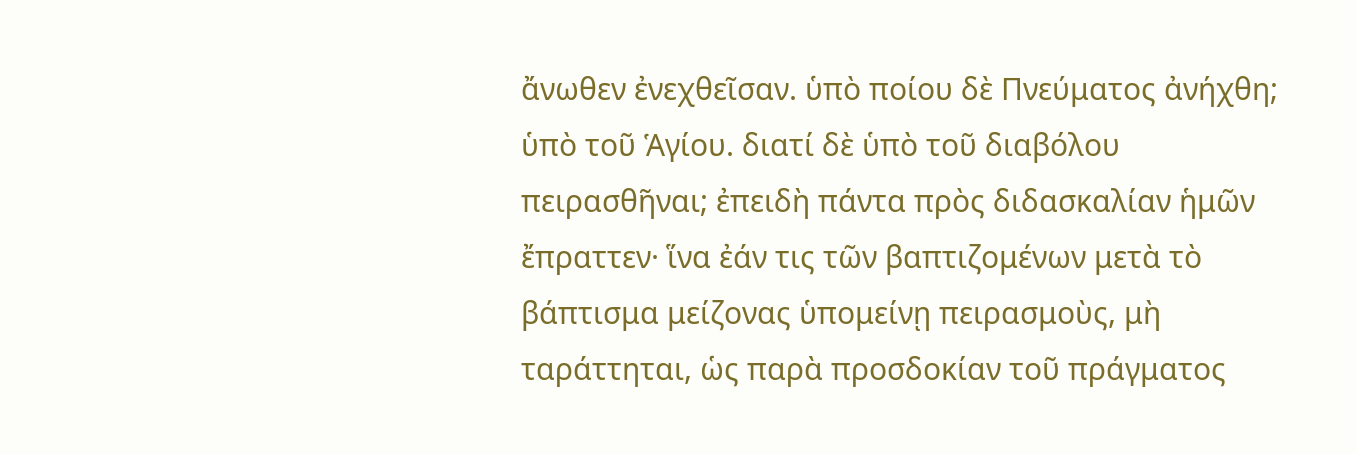ἄνωθεν ἐνεχθεῖσαν. ὑπὸ ποίου δὲ Πνεύματος ἀνήχθη; ὑπὸ τοῦ Ἁγίου. διατί δὲ ὑπὸ τοῦ διαβόλου πειρασθῆναι; ἐπειδὴ πάντα πρὸς διδασκαλίαν ἡμῶν ἔπραττεν· ἵνα ἐάν τις τῶν βαπτιζομένων μετὰ τὸ βάπτισμα μείζονας ὑπομείνῃ πειρασμοὺς, μὴ ταράττηται, ὡς παρὰ προσδοκίαν τοῦ πράγματος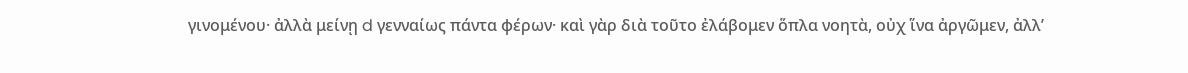γινομένου· ἀλλὰ μείνῃ d γενναίως πάντα φέρων· καὶ γὰρ διὰ τοῦτο ἐλάβομεν ὅπλα νοητὰ, οὐχ ἵνα ἀργῶμεν, ἀλλ’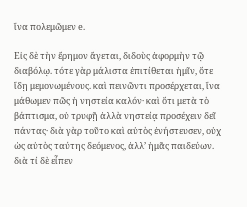ἵνα πολεμῶμεν e.

Εἰς δὲ τὴν ἔρημον ἄγεται, διδοὺς ἀφορμὴν τῷ διαβόλῳ. τότε γὰρ μάλιστα ἐπιτίθεται ἡμῖν, ὅτε ἴδῃ μεμονωμένους. καὶ πεινῶντι προσέρχεται, ἵνα μάθωμεν πῶς ἡ νηστεία καλόν· καὶ ὅτι μετὰ τὸ βάπτισμα, οὐ τρυφῇ ἀλλὰ νηστείᾳ προσέχειν δεῖ πάντας· διὰ γὰρ τοῦτο καὶ αὐτὸς ἐνήστευσεν, οὐχ ὡς αὐτὸς ταύτης δεόμενος, ἀλλ’ ἡμᾶς παιδεύων. διὰ τί δὲ εἶπεν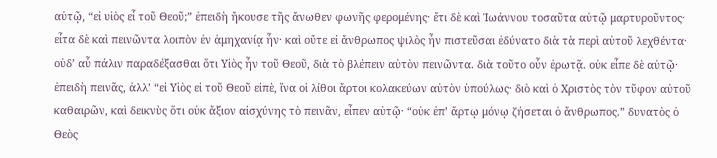αὐτῷ, “εἰ υἱὸς εἶ τοῦ Θεοῦ;” ἐπειδὴ ἤκουσε τῆς ἄνωθεν φωνῆς φερομένης· ἔτι δὲ καὶ Ἰωάννου τοσαῦτα αὐτῷ μαρτυροῦντος· εἶτα δὲ καὶ πεινῶντα λοιπὸν ἐν ἀμηχανίᾳ ἦν· καὶ οὔτε εἰ ἄνθρωπος ψιλὸς ἦν πιστεῦσαι ἐδύνατο διὰ τὰ περὶ αὐτοῦ λεχθέντα· οὐδ’ αὖ πάλιν παραδέξασθαι ὅτι Υἱὸς ἦν τοῦ Θεοῦ, διὰ τὸ βλέπειν αὐτὸν πεινῶντα. διὰ τοῦτο οὖν ἐρωτᾷ. οὐκ εἶπε δὲ αὐτῷ· ἐπειδὴ πεινᾶς, ἀλλ’ “εἰ Υἱὸς εἰ τοῦ Θεοῦ εἰπὲ, ἴνα οἱ λίθοι ἄρτοι κολακεύων αὐτὸν ὑπούλως· διὸ καὶ ὁ Χριστὸς τὸν τῦφον αὐτοῦ καθαιρῶν, καὶ δεικνὺς ὅτι οὐκ ἄξιον αἰσχύνης τὸ πεινᾶν, εἶπεν αὐτῷ· “οὐκ ἐπ’ ἄρτῳ μόνῳ ζήσεται ὁ ἄνθρωπος.” δυνατὸς ὁ Θεὸς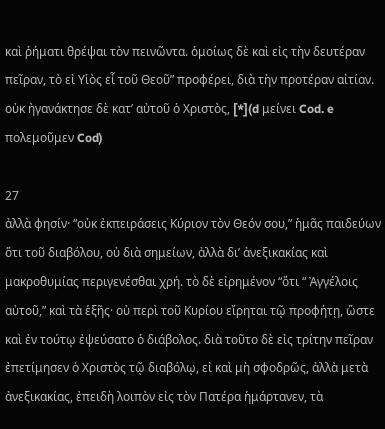καὶ ῥήματι θρέψαι τὸν πεινῶντα. ὁμοίως δὲ καὶ εἰς τὴν δευτέραν πεῖραν, τὸ εἰ Υἱὸς εἶ τοῦ Θεοῦ” προφέρει, διὰ τὴν προτέραν αἰτίαν. οὐκ ἠγανάκτησε δὲ κατ’ αὐτοῦ ὁ Χριστὸς, [*](d μείνει Cod. e πολεμοῦμεν Cod)

27
ἀλλὰ φησίν· “οὐκ ἐκπειράσεις Κύριον τὸν Θεόν σου,” ἡμᾶς παιδεύων ὅτι τοῦ διαβόλου, οὐ διὰ σημείων, ἀλλὰ δι’ ἀνεξικακίας καὶ μακροθυμίας περιγενέσθαι χρή. τὸ δὲ εἰρημένον “ὅτι “ Ἀγγέλοις αὐτοῦ,” καὶ τὰ ἑξῆς· οὐ περὶ τοῦ Κυρίου εἴρηται τῷ προφήτῃ, ὥστε καὶ ἐν τούτῳ ἐψεύσατο ὁ διάβολος. διὰ τοῦτο δὲ εἰς τρίτην πεῖραν ἐπετίμησεν ὁ Χριστὸς τῷ διαβόλῳ, εἰ καὶ μὴ σφοδρῶς, ἀλλὰ μετὰ ἀνεξικακίας, ἐπειδὴ λοιπὸν εἰς τὸν Πατέρα ἡμάρτανεν, τὰ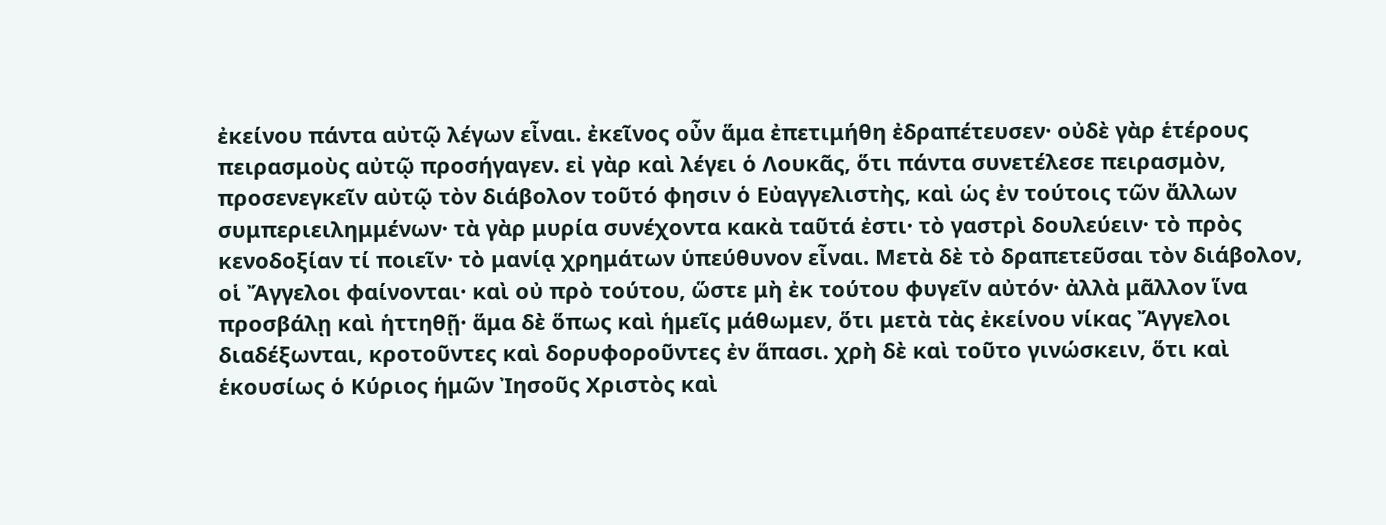ἐκείνου πάντα αὐτῷ λέγων εἶναι. ἐκεῖνος οὖν ἅμα ἐπετιμήθη ἐδραπέτευσεν· οὐδὲ γὰρ ἑτέρους πειρασμοὺς αὐτῷ προσήγαγεν. εἰ γὰρ καὶ λέγει ὁ Λουκᾶς, ὅτι πάντα συνετέλεσε πειρασμὸν, προσενεγκεῖν αὐτῷ τὸν διάβολον τοῦτό φησιν ὁ Εὐαγγελιστὴς, καὶ ὡς ἐν τούτοις τῶν ἄλλων συμπεριειλημμένων· τὰ γὰρ μυρία συνέχοντα κακὰ ταῦτά ἐστι· τὸ γαστρὶ δουλεύειν· τὸ πρὸς κενοδοξίαν τί ποιεῖν· τὸ μανίᾳ χρημάτων ὑπεύθυνον εἶναι. Μετὰ δὲ τὸ δραπετεῦσαι τὸν διάβολον, οἱ Ἄγγελοι φαίνονται· καὶ οὐ πρὸ τούτου, ὥστε μὴ ἐκ τούτου φυγεῖν αὐτόν· ἀλλὰ μᾶλλον ἵνα προσβάλῃ καὶ ἡττηθῇ· ἅμα δὲ ὅπως καὶ ἡμεῖς μάθωμεν, ὅτι μετὰ τὰς ἐκείνου νίκας Ἄγγελοι διαδέξωνται, κροτοῦντες καὶ δορυφοροῦντες ἐν ἅπασι. χρὴ δὲ καὶ τοῦτο γινώσκειν, ὅτι καὶ ἑκουσίως ὁ Κύριος ἡμῶν Ἰησοῦς Χριστὸς καὶ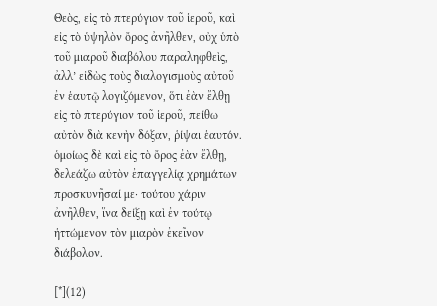Θεὸς, εἰς τὸ πτερύγιον τοῦ ἱεροῦ, καὶ εἰς τὸ ὑψηλὸν ὄρος ἀνῆλθεν, οὐχ ὑπὸ τοῦ μιαροῦ διαβόλου παραληφθεὶς, ἀλλ’ εἰδὼς τοὺς διαλογισμοὺς αὐτοῦ ἐν ἑαυτῷ λογιζόμενον, ὅτι ἐὰν ἔλθῃ εἰς τὸ πτερύγιον τοῦ ἱεροῦ, πείθω αὐτὸν διὰ κενὴν δόξαν, ῥίψαι ἑαυτόν. ὁμοίως δὲ καὶ εἰς τὸ ὄρος ἐὰν ἔλθῃ, δελεάζω αὐτὸν ἐπαγγελίᾳ χρημάτων προσκυνῆσαί με· τούτου χάριν ἀνῆλθεν, ἵνα δείξῃ καὶ ἐν τούτῳ ἡττώμενον τὸν μιαρὸν ἐκεῖνον διάβολον.

[*](12)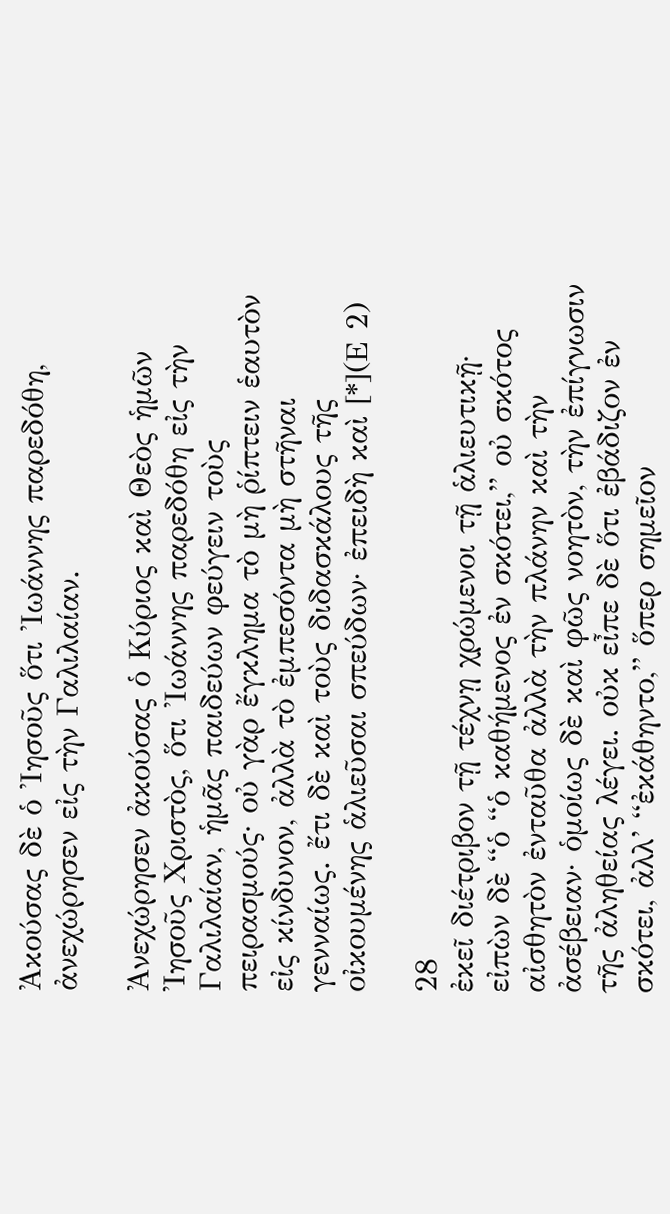Ἀκούσας δὲ ὁ Ἰησοῦς ὅτι Ἰωάννης παρεδόθη, ἀνεχώρησεν εἰς τὴν Γαλιλαίαν.

Ἀνεχώρησεν ἀκούσας ὁ Κύριος καὶ Θεὸς ἡμῶν Ἰησοῦς Χριστὸς, ὅτι Ἰωάννης παρεδόθη εἰς τὴν Γαλιλαίαν, ἡμᾶς παιδεύων φεύγειν τοὺς πειρασμούς· οὐ γὰρ ἔγκλημα τὸ μὴ ῥίπτειν ἑαυτὸν εἰς κίνδυνον, ἀλλὰ τὸ ἐμπεσόντα μὴ στῆναι γενναίως. ἔτι δὲ καὶ τοὺς διδασκάλους τῆς οἰκουμένης ἁλιεῦσαι σπεύδων· ἐπειδὴ καὶ [*](Ε 2)

28
ἐκεῖ διέτριβον τῇ τέχνῃ χρώμενοι τῇ ἁλιευτικῇ· εἰπὼν δὲ “ὁ “ὁ καθήμενος ἐν σκότει,” οὐ σκότος αἰσθητὸν ἐνταῦθα ἀλλὰ τὴν πλάνην καὶ τὴν ἀσέβειαν· ὁμοίως δὲ καὶ φῶς νοητὸν, τὴν ἐπίγνωσιν τῆς ἀληθείας λέγει. οὐκ εἶπε δὲ ὅτι ἐβάδιζον ἐν σκότει, ἀλλ’ “ἐκάθηντο,” ὅπερ σημεῖον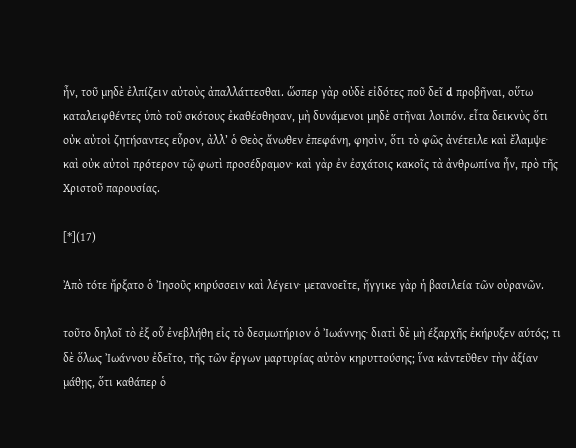ἦν, τοῦ μηδὲ ἐλπίζειν αὐτοὺς ἀπαλλάττεσθαι. ὥσπερ γὰρ οὐδὲ εἰδότες ποῦ δεῖ d προβῆναι, οὕτω καταλειφθέντες ὑπὸ τοῦ σκότους ἐκαθέσθησαν, μὴ δυνάμενοι μηδὲ στῆναι λοιπόν. εἶτα δεικνὺς ὅτι οὐκ αὐτοὶ ζητήσαντες εὗρον, ἀλλ’ ὁ Θεὸς ἄνωθεν ἐπεφάνη, φησὶν, ὅτι τὸ φῶς ἀνέτειλε καὶ ἔλαμψε· καὶ οὐκ αὐτοὶ πρότερον τῷ φωτὶ προσέδραμον· καὶ γὰρ ἐν ἐσχάτοις κακοῖς τὰ ἀνθρωπίνα ἦν, πρὸ τῆς Χριστοῦ παρουσίας.

[*](17)

Ἀπὸ τότε ἤρξατο ὁ Ἰησοῦς κηρύσσειν καὶ λέγειν· μετανοεῖτε, ἤγγικε γὰρ ἡ βασιλεία τῶν οὐρανῶν.

τοῦτο δηλοῖ τὸ ἐξ οὗ ἐνεβλήθη εἰς τὸ δεσμωτήριον ὁ Ἰωάννης· διατὶ δὲ μὴ έξαρχῆς ἐκήρυξεν αύτός; τι δὲ ὅλως Ἰωάννου ἐδεῖτο, τῆς τῶν ἔργων μαρτυρίας αὐτὸν κηρυττούσης; ἵνα κἀντεῦθεν τὴν ἀξίαν μάθῃς, ὅτι καθάπερ ὁ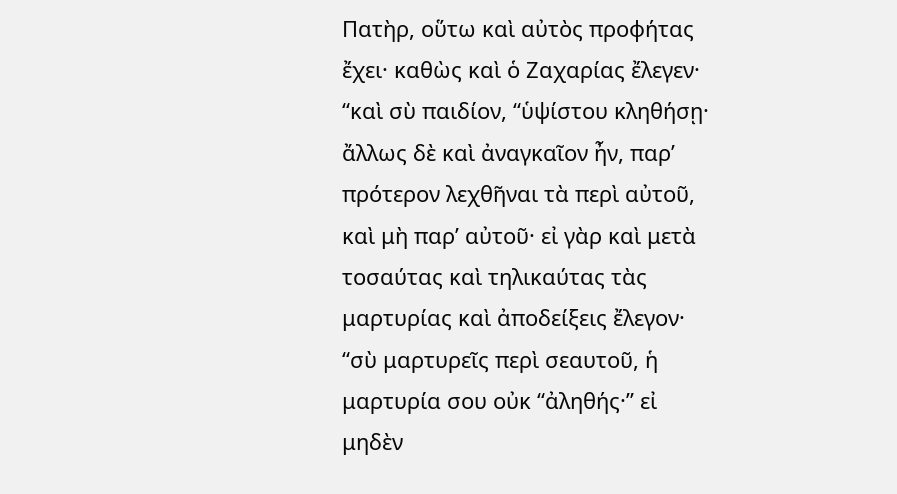Πατὴρ, οὕτω καὶ αὐτὸς προφήτας ἔχει· καθὼς καὶ ὁ Ζαχαρίας ἔλεγεν· “καὶ σὺ παιδίον, “ὑψίστου κληθήσῃ· ἄλλως δὲ καὶ ἀναγκαῖον ἦν, παρ’ πρότερον λεχθῆναι τὰ περὶ αὐτοῦ, καὶ μὴ παρ’ αὐτοῦ· εἰ γὰρ καὶ μετὰ τοσαύτας καὶ τηλικαύτας τὰς μαρτυρίας καὶ ἀποδείξεις ἔλεγον· “σὺ μαρτυρεῖς περὶ σεαυτοῦ, ἡ μαρτυρία σου οὐκ “ἀληθής·” εἰ μηδὲν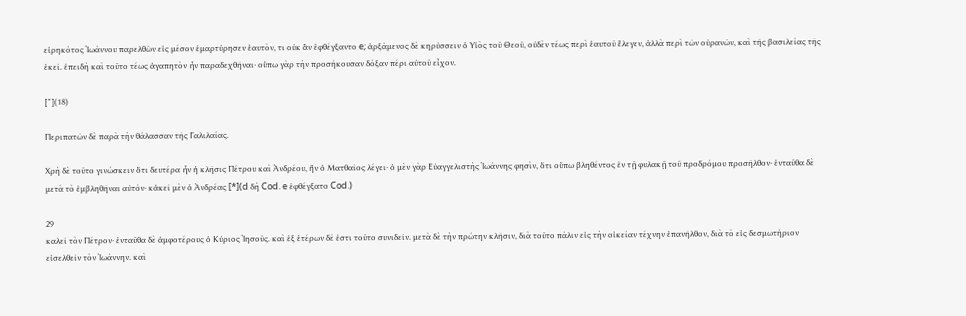εἰρηκότος Ἰωάννου παρελθὼν εἰς μέσον ἐμαρτύρησεν ἑαυτὸν, τι οὐκ ἃν ἐφθέγξαντο e; ἀρξάμενος δὲ κηρύσσειν ὁ Υἱὸς τοῦ Θεοῦ, οὐδὲν τέως περὶ ἑαυτοῦ ἔλεγεν, ἀλλὰ περὶ τῶν οὐρανῶν, καὶ τῆς βασιλείας τῆς ἐκεῖ. ἐπειδὴ καὶ τοῦτο τέως ἀγαπητὸν ἦν παραδεχθῆναι· οὔπω γὰρ τὴν προσήκουσαν δόξαν πέρι αὐτοῦ εἶχον.

[*](18)

Περιπατῶν δὲ παρὰ τὴν θάλασσαν τῆς Γαλιλαίας.

Χρὴ δὲ τοῦτο γινώσκειν ὅτι δευτέρα ἦν ἡ κλῆσις Πέτρου καὶ Ἀνδρέου, ἣν ὁ Ματθαῖος λέγει· ὁ μὲν γὰρ Εὐαγγελιστὴς Ἰωάννης φησὶν, ὅτι οὔπω βληθέντος ἐν τῇ φυλακῇ τοῦ προδρόμου προσῆλθον· ἐνταῦθα δὲ μετὰ τὸ ἐμβληθῆναι αὐτόν· κἀκεῖ μὲν ὁ Ἀνδρέας [*](d δὴ Cod. e ἐφθέγξατο Cod.)

29
καλεῖ τὸν Πέτρον· ἐνταῦθα δὲ ἀμφοτέρους ὁ Κύριος Ἰησοῦς. καὶ ἐξ ἑτέρων δέ ἐστι τοῦτο συνιδεῖν. μετὰ δὲ τὴν πρώτην κλῆσιν, διὰ τοῦτο πάλιν εἰς τὴν οἰκείαν τέχνην ἐπανῆλθον, διὰ τὸ εἰς δεσμωτήριον εἰσελθεῖν τὸν Ἰωάννην. καὶ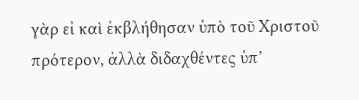γὰρ εἰ καὶ ἐκβλήθησαν ὑπὸ τοῦ Χριστοῦ πρότερον, ἀλλὰ διδαχθέντες ὑπ’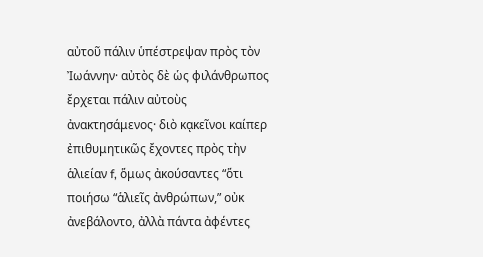αὐτοῦ πάλιν ὑπέστρεψαν πρὸς τὸν Ἰωάννην· αὐτὸς δὲ ὡς φιλάνθρωπος ἔρχεται πάλιν αὐτοὺς ἀνακτησάμενος· διὸ κᾳκεῖνοι καίπερ ἐπιθυμητικῶς ἔχοντες πρὸς τὴν ἁλιείαν f, ὅμως ἀκούσαντες “ὅτι ποιήσω “ἁλιεῖς ἀνθρώπων,” οὐκ ἀνεβάλοντο, ἀλλὰ πάντα ἀφέντες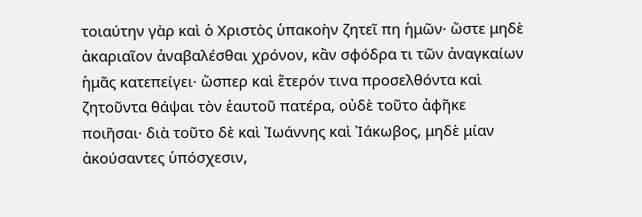τοιαύτην γὰρ καὶ ὁ Χριστὸς ὑπακοὴν ζητεῖ πη ἡμῶν· ὥστε μηδὲ ἀκαριαῖον ἀναβαλέσθαι χρόνον, κἂν σφόδρα τι τῶν ἀναγκαίων ἡμᾶς κατεπείγει· ὥσπερ καὶ ἕτερόν τινα προσελθόντα καὶ ζητοῦντα θάψαι τὸν ἑαυτοῦ πατέρα, οὐδὲ τοῦτο ἀφῆκε ποιῆσαι· διὰ τοῦτο δὲ καὶ Ἰωάννης καὶ Ἰάκωβος, μηδὲ μίαν ἀκούσαντες ὑπόσχεσιν,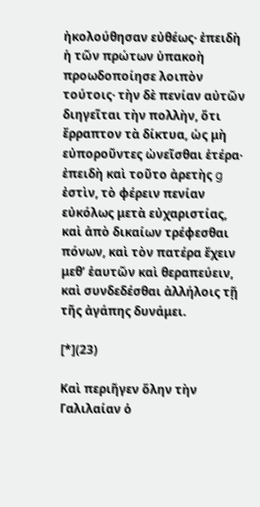ἠκολούθησαν εὐθέως· ἐπειδὴ ἡ τῶν πρώτων ὑπακοὴ προωδοποίησε λοιπὸν τούτοις· τὴν δὲ πενίαν αὐτῶν διηγεῖται τὴν πολλὴν, ὅτι ἔρραπτον τὰ δίκτυα, ὡς μὴ εὐποροῦντες ὠνεῖσθαι ἑτέρα· ἐπειδὴ καὶ τοῦτο ἀρετὴς g ἐστὶν, τὸ φέρειν πενίαν εὐκόλως μετὰ εὐχαριστίας, καὶ ἀπὸ δικαίων τρέφεσθαι πόνων, καὶ τὸν πατέρα ἔχειν μεθ’ ἑαυτῶν καὶ θεραπεύειν, καὶ συνδεδέσθαι ἀλλήλοις τῇ τῆς ἀγάπης δυνάμει.

[*](23)

Καὶ περιῆγεν ὅλην τὴν Γαλιλαίαν ὁ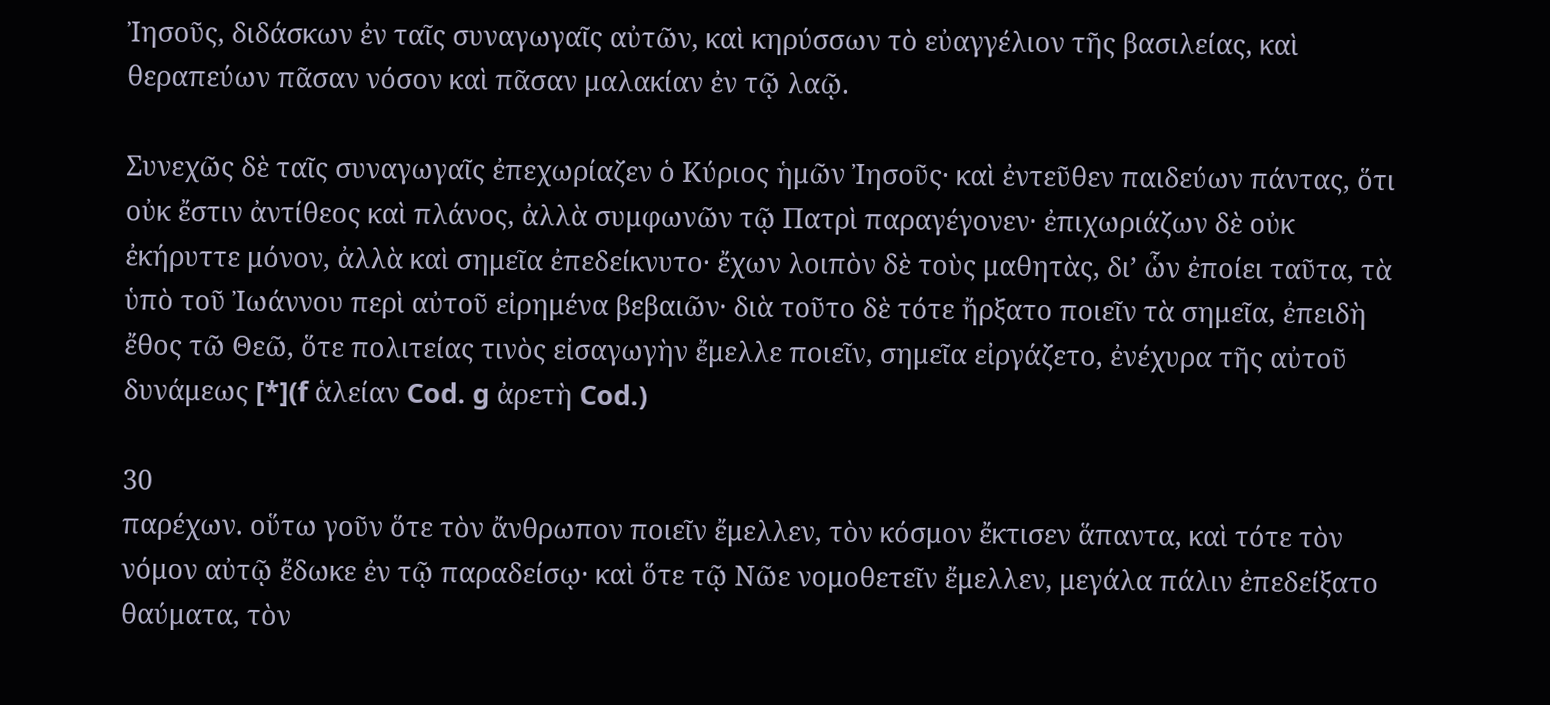Ἰησοῦς, διδάσκων ἐν ταῖς συναγωγαῖς αὐτῶν, καὶ κηρύσσων τὸ εὐαγγέλιον τῆς βασιλείας, καὶ θεραπεύων πᾶσαν νόσον καὶ πᾶσαν μαλακίαν ἐν τῷ λαῷ.

Συνεχῶς δὲ ταῖς συναγωγαῖς ἐπεχωρίαζεν ὁ Κύριος ἡμῶν Ἰησοῦς· καὶ ἐντεῦθεν παιδεύων πάντας, ὅτι οὐκ ἔστιν ἀντίθεος καὶ πλάνος, ἀλλὰ συμφωνῶν τῷ Πατρὶ παραγέγονεν· ἐπιχωριάζων δὲ οὐκ ἐκήρυττε μόνον, ἀλλὰ καὶ σημεῖα ἐπεδείκνυτο· ἔχων λοιπὸν δὲ τοὺς μαθητὰς, δι’ ὧν ἐποίει ταῦτα, τὰ ὑπὸ τοῦ Ἰωάννου περὶ αὐτοῦ εἰρημένα βεβαιῶν· διὰ τοῦτο δὲ τότε ἤρξατο ποιεῖν τὰ σημεῖα, ἐπειδὴ ἔθος τῶ Θεῶ, ὅτε πολιτείας τινὸς εἰσαγωγὴν ἔμελλε ποιεῖν, σημεῖα εἰργάζετο, ἐνέχυρα τῆς αὐτοῦ δυνάμεως [*](f ἁλείαν Cod. g ἀρετὴ Cod.)

30
παρέχων. οὕτω γοῦν ὅτε τὸν ἄνθρωπον ποιεῖν ἔμελλεν, τὸν κόσμον ἔκτισεν ἅπαντα, καὶ τότε τὸν νόμον αὐτῷ ἔδωκε ἐν τῷ παραδείσῳ· καὶ ὅτε τῷ Νῶε νομοθετεῖν ἔμελλεν, μεγάλα πάλιν ἐπεδείξατο θαύματα, τὸν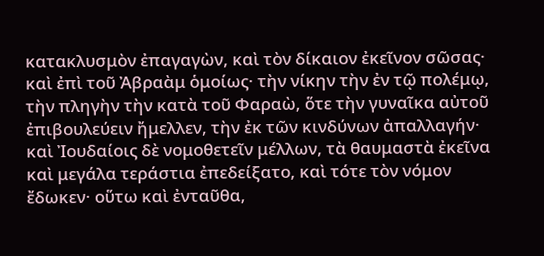κατακλυσμὸν ἐπαγαγὼν, καὶ τὸν δίκαιον ἐκεῖνον σῶσας· καὶ ἐπὶ τοῦ Ἀβραὰμ ὁμοίως· τὴν νίκην τὴν ἐν τῷ πολέμῳ, τὴν πληγὴν τὴν κατὰ τοῦ Φαραὼ, ὅτε τὴν γυναῖκα αὐτοῦ ἐπιβουλεύειν ἤμελλεν, τὴν ἐκ τῶν κινδύνων ἀπαλλαγήν· καὶ Ἰουδαίοις δὲ νομοθετεῖν μέλλων, τὰ θαυμαστὰ ἐκεῖνα καὶ μεγάλα τεράστια ἐπεδείξατο, καὶ τότε τὸν νόμον ἔδωκεν· οὕτω καὶ ἐνταῦθα,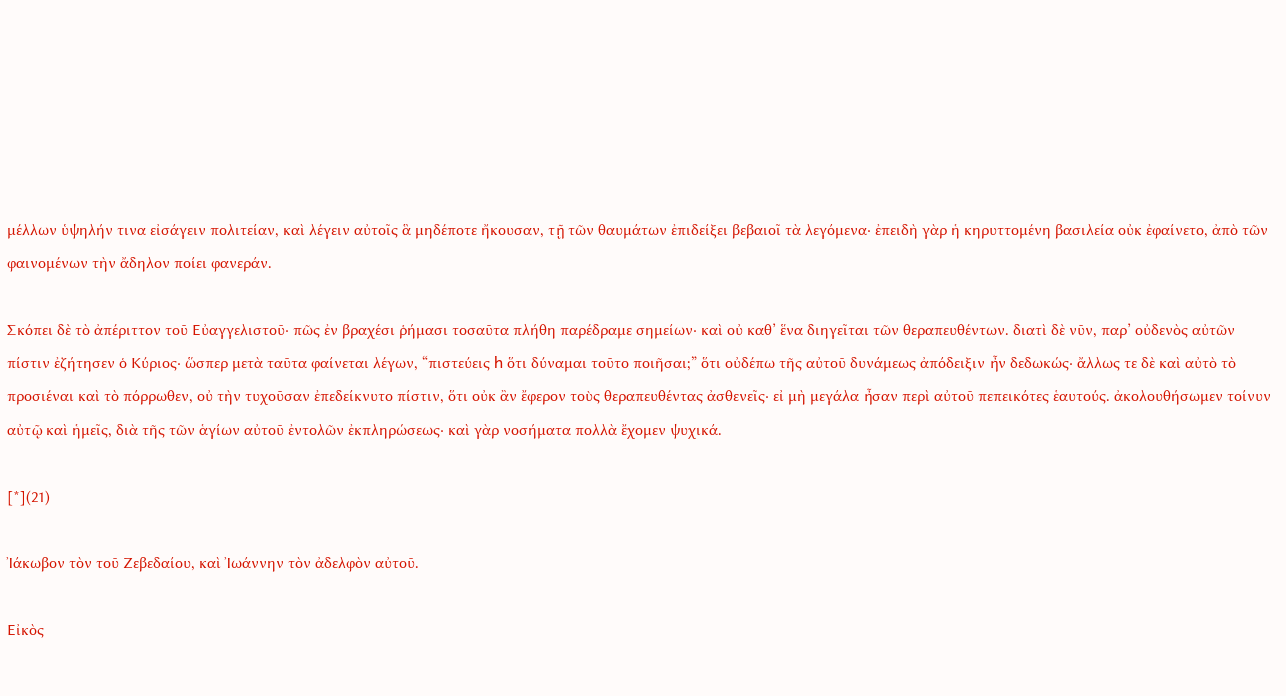μέλλων ὑψηλήν τινα εἰσάγειν πολιτείαν, καὶ λέγειν αὐτοῖς ἃ μηδέποτε ἤκουσαν, τῇ τῶν θαυμάτων ἐπιδείξει βεβαιοῖ τὰ λεγόμενα· ἐπειδὴ γὰρ ἡ κηρυττομένη βασιλεία οὐκ ἐφαίνετο, ἀπὸ τῶν φαινομένων τὴν ἄδηλον ποίει φανεράν.

Σκόπει δὲ τὸ ἀπέριττον τοῦ Εὐαγγελιστοῦ· πῶς ἐν βραχέσι ῥήμασι τοσαῦτα πλήθη παρέδραμε σημείων· καὶ οὐ καθ’ ἕνα διηγεῖται τῶν θεραπευθέντων. διατὶ δὲ νῦν, παρ’ οὐδενὸς αὐτῶν πίστιν ἐζήτησεν ὁ Κύριος· ὥσπερ μετὰ ταῦτα φαίνεται λέγων, “πιστεύεις h ὅτι δύναμαι τοῦτο ποιῆσαι;” ὅτι οὐδέπω τῆς αὐτοῦ δυνάμεως ἀπόδειξιν ἦν δεδωκώς· ἄλλως τε δὲ καὶ αὐτὸ τὸ προσιέναι καὶ τὸ πόρρωθεν, οὐ τὴν τυχοῦσαν ἐπεδείκνυτο πίστιν, ὅτι οὐκ ἂν ἔφερον τοὺς θεραπευθέντας ἀσθενεῖς· εἰ μὴ μεγάλα ἦσαν περὶ αὐτοῦ πεπεικότες ἑαυτούς. ἀκολουθήσωμεν τοίνυν αὐτῷ καὶ ἡμεῖς, διὰ τῆς τῶν ἁγίων αὐτοῦ ἐντολῶν ἐκπληρώσεως· καὶ γὰρ νοσήματα πολλὰ ἔχομεν ψυχικά.

[*](21)

Ἰάκωβον τὸν τοῦ Ζεβεδαίου, καὶ Ἰωάννην τὸν ἀδελφὸν αὐτοῦ.

Εἰκὸς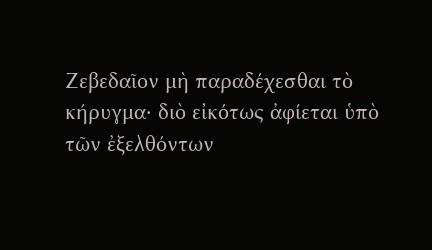Ζεβεδαῖον μὴ παραδέχεσθαι τὸ κήρυγμα· διὸ εἰκότως ἀφίεται ὑπὸ τῶν ἐξελθόντων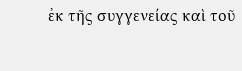ἐκ τῆς συγγενείας καὶ τοῦ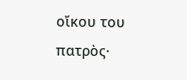οἴκου του πατρὸς·